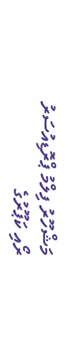މަޝްހޫރު ފިލްމު ޕްރޮޑިއުސަރު ރޯއި ކަޕޫރުގެ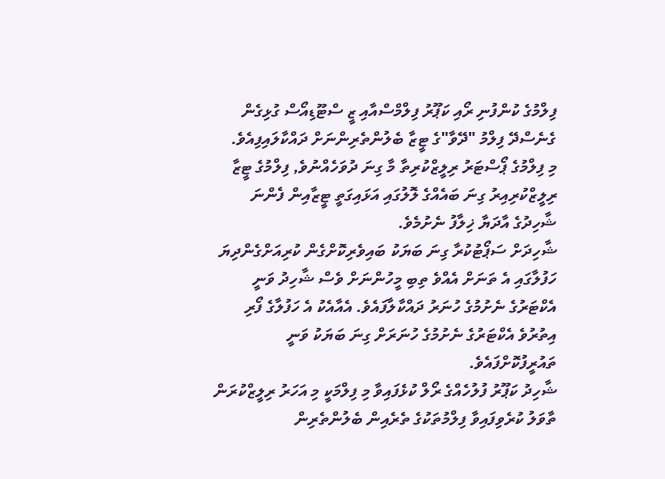ފިލްމުގެ ކުންފުނި ރޯއި ކަޕޫރު ފިލްމްސްއާއި ޒީ ސްޓޫޑިއޯސް ގުޅިގެން ގެނެސްދޭ ފިލްމު "ދޭވާ"ގެ ޓީޒާ ބެލުންތެރިންނަށް ދައްކާލައިފިއެވެ.
މި ފިލްމުގެ ޕޯސްޓަރު ރިލީޒްކުރިތާ މާ ގިނަ ދުވަހެއްނުވެ, ފިލްމުގެ ޓީޒާ ރިލީޒްކުރިއިރު ގިނަ ބައެއްގެ ލޮލުގައި އަޅައިގަތީ ޓީޒާއިން ފެންނަ ޝާހިދުގެ އާދަޔާ ޚިލާފު ނެށުމެވެ.
ޝާހިދަށް ސަޕޯޓުކުރާ ގިނަ ބަޔަކު ބައިވެރިކޮށްގެން ކުރިއަށްގެންދިޔަ ހަފުލާގައި އެ ތަނަށް އެއްވެ ތިބި މީހުންނަށް ވެސް ޝާހިދު ވަނީ އެކްޓަރުގެ ނެށުމުގެ ހުނަރު ދައްކާލާފައެވެ. އެއާއެކު އެ ހަފުލާގެ ފޯރި އިތުރުވެ އެކްޓަރުގެ ނެށުމުގެ ހުނަރަށް ގިނަ ބަޔަކު ވަނީ ތައުރީފުކޮށްފައެވެ.
ޝާހިދު ކަޕޫރު ފުލުހެއްގެ ރޯލް ކުޅެފައިވާ މި ފިލްމަކީ މި އަހަރު ރިލީޒްކުރަން ތާވަލު ކުރެވިފައިވާ ފިލްމުތަކުގެ ތެރެއިން ބެލުންތެރިން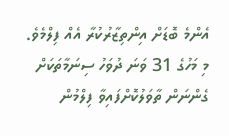އެންމެ ބޮޑަށް އިންތިޒާރުކުރާ އެއް ފިލްމެވެ. މި މަހުގެ 31 ވަނަ ދުވަހު ސިނަމާތަކަށް ގެންނަން ތާވަލުކޮށްފައިވާ ފިލްމުން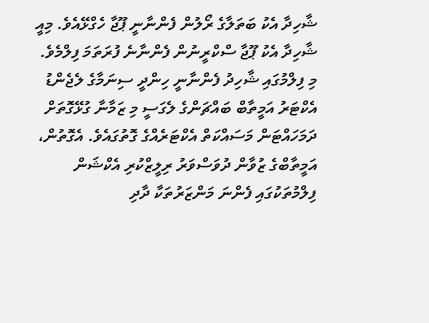ޝާހިދާ އެކު ބަތަލާގެ ރޯލުން ފެންނާނީ ޕޫޖާ ހެގްޅޭއެވެ. މިއީ ޝާހިދާ އެކު ޕޫޖާ ސްކްރީނުން ފެންނާނެ ފުރަތަމަ ފިލްމެވެ.
މި ފިލްމުގައި ޝާހިދު ފެންނާނީ ހިންދީ ސިނަމާގެ ލެޖެންޑު އެކްޓަރު އަމީތާބް ބައްޗަންގެ ލެގަސީ މި ޒަމާނާ ގުޅޭގޮތަށް ދަމަހައްޓަން މަސައްކަތް އެކްޓަރެއްގެ ގޮތުގައެވެ. އެގޮތުން، އަމީތާބްގެ ޒުވާން ދުވަސްވަރު ރިލީޒްކުރި އެކްޝަން ފިލްމުތަކުގައި ފެންނަ މަންޒަރުތަކާ ދާދި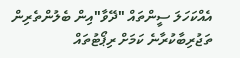އެއްކަހަލަ ސީންތައް "ދޭވާ"އިން ބެލުންތެރިން ތަޖުރިބާކުރާނެ ކަމަށް ރިޕޯޓުތައް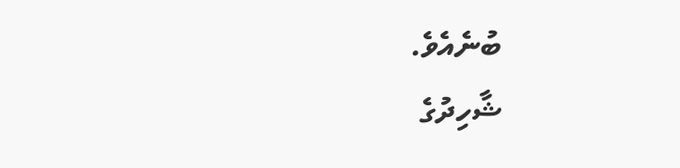ބުނެއެވެ.
ޝާހިދުގެ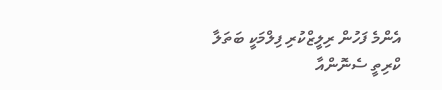އެންމެ ފަހުން ރިލީޒްކުރި ފިލްމަކީ ބަތަލާ ކްރިތީ ސެނޮންއާ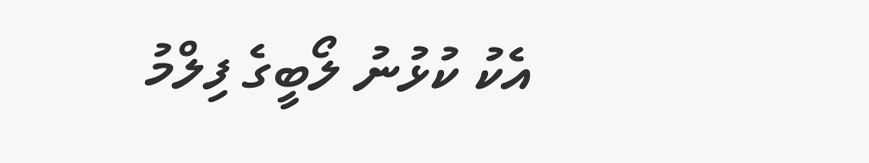އެކު ކުޅުނު ލޯބީގެ ފިލްމު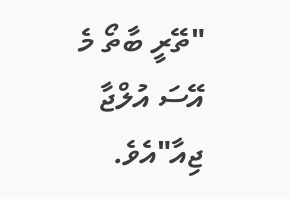"ތޭރީ ބާތޯ މެ އޭސަ އުލްޖާ ޖިއާ"އެވެ.